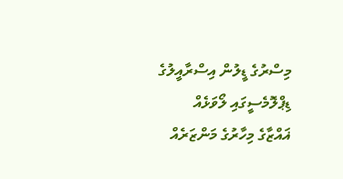މިސްރުގެ ޑީލުން އިސްރާއީލުގެ ޑިޕްލޮމެސީގައި ލޯވަޅެއް
ޣައްޒާގެ މިހާރުގެ މަންޒަރެއް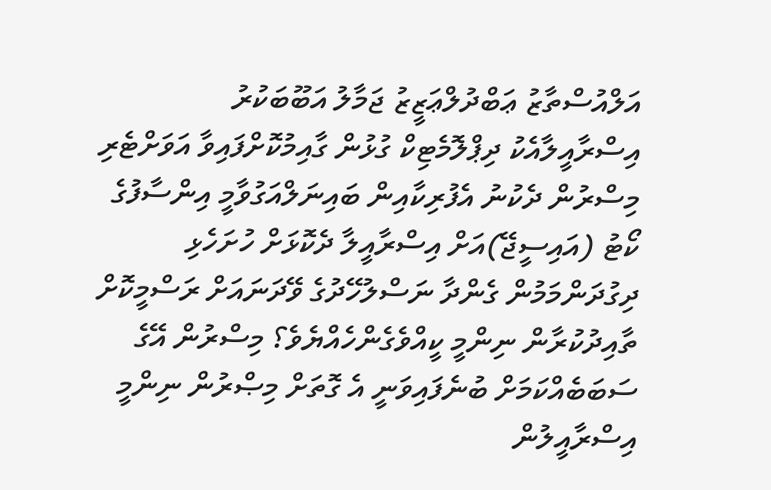އަލްއުސްތާޒު ޢަބްދުލްޢަޒީޒު ޖަމާލު އަބޫބަކުރު
އިސްރާއީލާއެކު ދިޕްލޮމެޓިކް ގުޅުން ގާއިމުކޮށްފައިވާ އަވަށްޓެރި މިސްރުން ދެކުނު އެފުރިކާއިން ބައިނަލްއަގުވާމީ އިންސާފުގެ ކޯޓު (އައިސީޖޭ)އަށް އިސްރާއީލާ ދެކޮޅަށް ހުށަހެޅި ދިގުދަންމަމުން ގެންދާ ނަސްލުހޭދުގެ ވޭދަނައަށް ރަސްމީކޮށް ތާއިދުކުރާން ނިންމީ ކީއްވެގެންހެއްޔެވެ؟ މިސްރުން އޭގެ ސަބަބެއްކަމަށް ބުނެފައިވަނީ އެ ގޮތަށް މިޞްރުން ނިންމީ އިސްރާއީލުން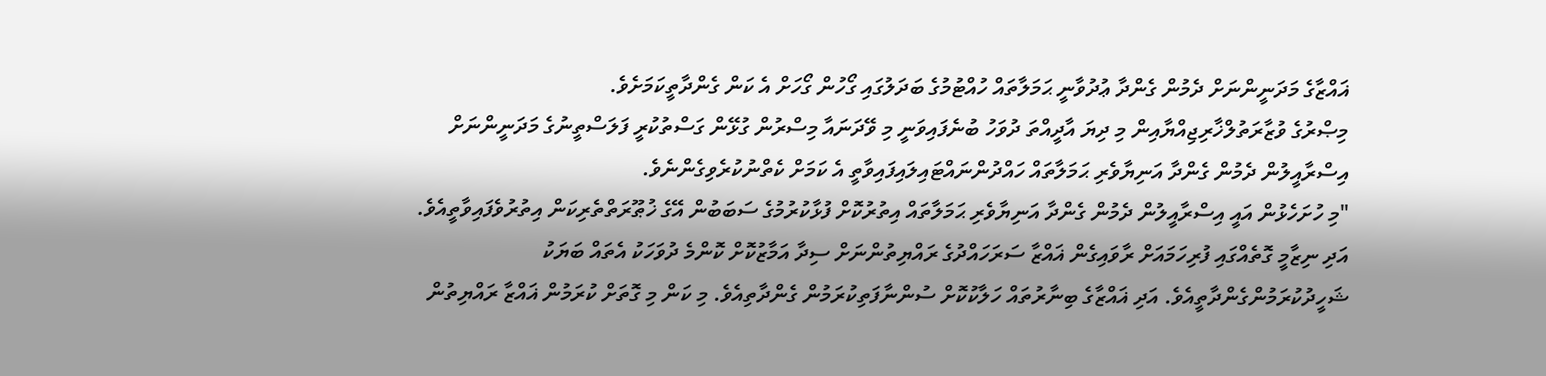ޣައްޒާގެ މަދަނީންނަށް ދެމުން ގެންދާ ޢުދުވާނީ ޙަމަލާތައް ހުއްޓުމުގެ ބަދަލުގައި ގޯހުން ގޯހަށް އެ ކަން ގެންދާތީކަމަށެވެ.
މިޞްރުގެ ވުޒާރަތުލްޚާރިޖިއްޔާއިން މި ދިޔަ އާދީއްތަ ދުވަހު ބުނެފައިވަނީ މި ވޭދަނައާ މިސްރުން ގުޅޭން ގަސްތުކުރީ ފަލަސްތީނުގެ މަދަނީންނަށް އިސްރާއީލުން ދެމުން ގެންދާ އަނިޔާވެރި ޙަމަލާތައް ހައްދުންނައްޓައިލައިފައިވާތީ އެ ކަމަށް ކެތްނުކުރެވިގެންނެވެ.
"މި ހުށަހެޅުން އައީ އިސްރާއީލުން ދެމުން ގެންދާ އަނިޔާވެރި ޙަމަލާތައް އިތުރުކޮށް ފުޅާކުރުމުގެ ސަބަބުން އޭގެ ޚުޠޫރަތްތެރިކަން އިތުރުވެފައިވާތީއެވެ. އަދި ނިޒާމީ ގޮތެއްގައި ފުރިހަމައަށް ރާވައިގެން ޣައްޒާ ސަރަހައްދުގެ ރައްޔިތުންނަށް ސިދާ އަމާޒުކޮށް ކޮންމެ ދުވަހަކު އެތައް ބަޔަކު ޝަހީދުކުރަމުންގެންދާތީއެވެ. އަދި ޣައްޒާގެ ބިނާރުތައް ހަލާކުކޮށް ސުންނާފަތިކުރަމުން ގެންދާތިއެވެ. މި ކަން މި ގޮތަށް ކުރަމުން ޣައްޒާ ރައްޔިތުން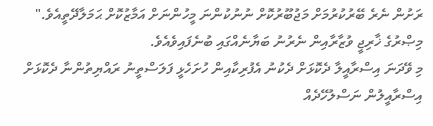ރަށުން ނެރެ ބޭރުކުރުމަށް މަޖުބޫރުކޮށް ނުނުކުންނަ މީހުންނަށް އަމާޒުކޮށް ޙަމަލާދޭތީއެވެ." މިޞްރުގެ ޚާރިޖީ ވުޒާރާއިން ނެރުނު ބަޔާނެއްގައި ބުނެފައިވެއެވެ.
މި ވޭދަނަ އިސްރާއީލާ ދެކޮޅަށް ދެކުނު އެފުރިކާއިން ހުށަހެޅީ ފަލަސްތީނު ރައްޔިތުންނާ ދެކޮޅަށް އިސްރާއީލުން ނަސްލުހޭދެއް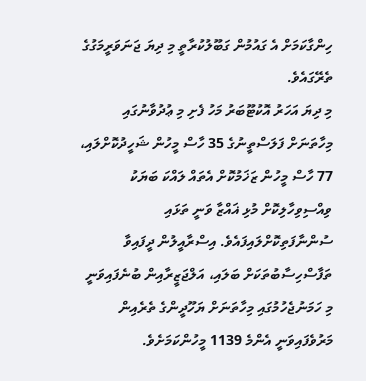ހިންގާކަމަށް އެ ގައުމުން ގަބޫލުކުރާތީ މި ދިޔަ ޖަނަވަރީމަގުގެ ތެރޭގައެވެ.
މި ދިޔަ އަހަރު އޮކުޓޫބަރު މަހު ފެށި މި ޢުދުވާނުގައި މިހާތަނަށް ފަލަސްތީނުގެ 35 ހާސް މީހުން ޝަހީދުކޮށްލައި، 77 ހާސް މީހުން ޒަޚަމުކޮށް އެތައް ލައްކަ ބަޔަކު ވިއްސިވިހާލިކޮށް މުޅި ޣައްޒާ ވަނީ ތަޅައި ސުންނާފަތިކޮށްލައިފައެވެ. އިސްރާއީލުން ދީފައިވާ ތަފާސްހިސާބުތަކަށް ބަލައި، އަލްޖަޒީރާއިން ބުނެފައިވަނީ މި ހަމަނުޖެހުމުގައި މިހާތަނަށް ޔަހޫދީންގެ ތެރެއިން މަރުވެފައިވަނީ އެންމެ 1139 މީހުންކަމަށެވެ.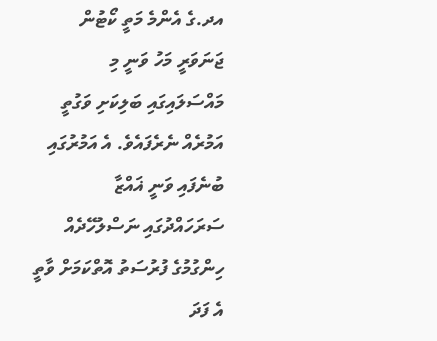އދ.ގެ އެންމެ މަތީ ކޯޓުން ޖަނަވަރީ މަހު ވަނީ މި މައްސަލައިގައި ބަލިކަށި ވަގުތީ އަމުރެއް ނެރެފައެވެ. އެ އަމުރުގައި ބުނެފައި ވަނީ ޣައްޒާ ސަރަހައްދުގައި ނަސްލުހޭދެއް ހިންގުމުގެ ފުރުސަތު އޮތްކަމަށް ވާތީ އެ ފަދަ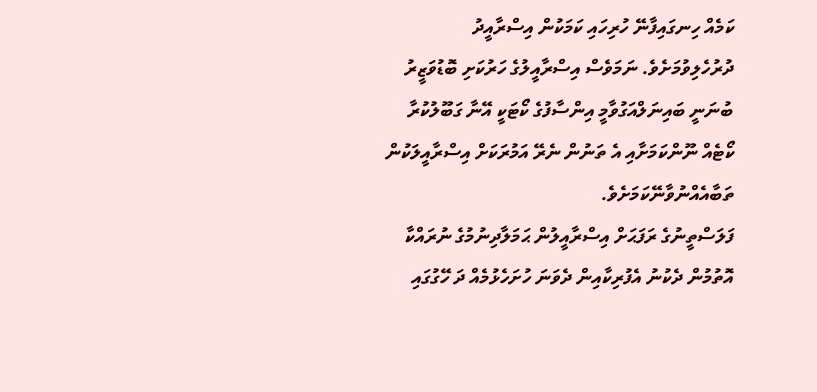ކަމެއް ހިނގައިފާނޭ ހުރިހައި ކަމަކުން އިސްރާއީދު ދުރުހެލިވުމަށެވެ. ނަމަވެސް އިސްރާއީލުގެ ހަރުކަށި ބޮޑުވަޒީރު ބުނަނީ ބައިނަލްއަގުވާމީ އިންސާފުގެ ކޯޓަކީ އޭނާ ގަބޫލުކުރާ ކޯޓެއް ނޫންކަމަށާއި އެ ތަނުން ނެރޭ އަމުރަކަށް އިސްރާއީލަކުން ތަބާއެއްނުވާނޭކަމަށެވެ.
ފަލަސްތީނުގެ ރަފަޙަށް އިސްރާއީލުން ޙަމަލާދިނުމުގެ ނުރައްކާ އޮތުމުން ދެކުނު އެފުރިކާއިން ދެވަނަ ހުށަހެޅުމެއް ދަ ހޭގުގައި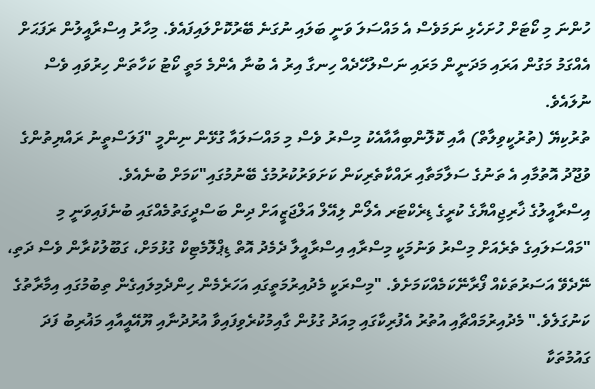ހުންނަ މި ކޯޓަށް ހުށަހެޅި ނަމަވެސް އެ މައްސަލަ ވަނީ ބަލައި ނުގަނެ ބޭރުކޮށްލައިފައެވެ. މިހާރު އިސްރާއީލުން ރަފަޙަށް އެއްގަމު މަގުން އަރައި މަދަނީން މަރައި ނަސްލުހޭދެއް ހިނގާ އިރު އެ ބުނާ އެންމެ މަތީ ކޯޓު ކަހާތަން ހިރުވައި ވެސް  ނުލައެވެ.
ތުރުކިޔޭ (ތުރުކީވިލާތް) އާއި ކޮލޮންބިއާއާއެކު މިސްރު ވެސް މި މައްސަލައާ ގުޅޭން ނިންމީ "ފަލަސްތީނު ރައްޔިތުންގެ ވުޖޫދު އޮތުމާއި އެ ތަނުގެ ސަލާމަތާއި ރައްކާތެރިކަން ކަށަވަރުކުރުމުގެ ބޭނުމުގައި"ކަމަށް ބުނެއެވެ.
އިސްރާއީލުގެ ޚާރިޖިއްޔާގެ ކުރީގެ ޑިރެކްޓަރ އެލޯން ލިއޭލް އަލްޖަޒީއަށް ދިން ބަސްދީގަތުމެއްގައި ބުނެފައިވަނީ މި "މައްސަލައިގެ ތެރެއަށް މިސްރު ވަނުމަކީ މިސްރާއި އިސްރާއީލާ ދެމެދު އޮތް ޑިޕްލޮމެޓިކް ގުޅުމަށް، ގަބޫލުކުރާން ވެސް ދަތި، ނޭދެވޭ އަސަރުތަކެއް ފޯރާނޭކަމެއްކަމަށެވެ. "މިސްރަކީ މެދުއިރުމަތީގައި އަހަރެމެން ހިންދެމިލައިގެން ތިބުމުގައި އިމާރާތުގެ ކަނުގަލެވެ." މެދުއިރުމައްޗާއި އުތުރު އެފުރިކާގައި މިއަދު ގުޅުން ގާއިމުކުރެވިފައިވާ އުރުދުނާއި ޔޫއޭއީއާއި މަޣުރިބު ފަދަ ގައުމުތަކާ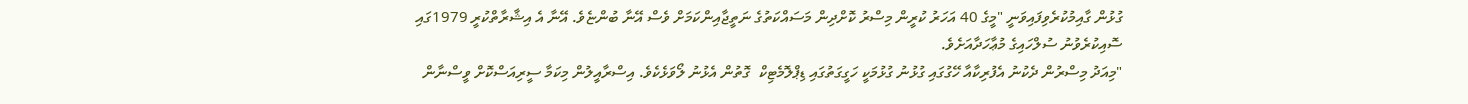ގުޅުން ގާއިމުކުރެވިފައިވަނީ "މީގެ 40 އަހަރު ކުރީން މިސްރު ކޮށްދިން މަސައްކަތުގެ ނަތީޖާއިންކަމަށް ވެސް އޭނާ ބުންޏެވެ. އޭނާ އެ އިޝާރާތްކުރީ 1979ގައި ސޮއިކުރެވުނު ސުލްހައިގެ މުޢާހަދާއަށެވެ.
"މިއަދު މިސްރުން ދެކުނު އެފުރިކާއާ ހޭގުގައި ގުޅުނު ގުޅުމަކީ ހަގީގަތުގައި ޑިޕްލޮމެޓިކް  ގޮތުން އެޅުނު ލޯވަޅެކެވެ. އިސްރާއީލުން މިކަމާ ސީރިއަސްކޮށް ވީސްނާން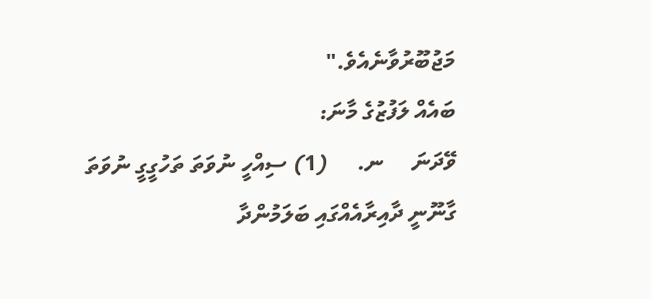މަޖުބޫރުވާނެއެވެ."
ބައެއް ލަފުޒުގެ މާނަ:
ވޭދަނަ     ނ.     (1) ސިއްހީ ނުވަތަ ތަހުގީގީ ނުވަތަ ގާނޫނީ ދާއިރާއެއްގައި ބަލަމުންދާ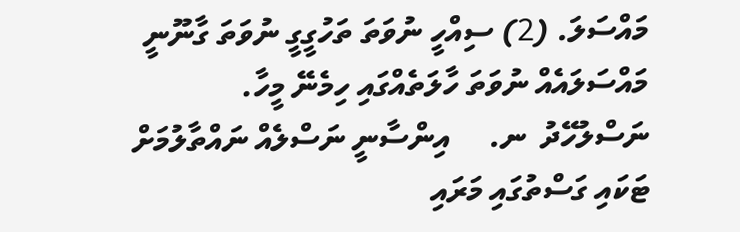މައްސަލަ. (2) ސިއްހީ ނުވަތަ ތަހުގީގީ ނުވަތަ ގާނޫނީ މައްސަލައެއް ނުވަތަ ހާލަތެއްގައި ހިމެނޭ މީހާ.
ނަސްލުހޭދު  ނ.     އިންސާނީ ނަސްލެއް ނައްތާލުމަށް ޓަކައި ގަސްތުގައި މަރައި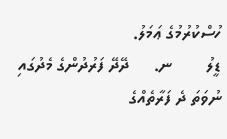ހުސްކުރުމުގެ ޢަމަލު.
ޑީލު       ނ.     ދޭދޭ ފަރުދުންގެ މެދުގައި ނުވަތަ ދެ ފަރާތެއްގެ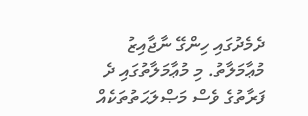ދެމެދުގައި ހިންގޭ ނާޖާއިޒު މުޢާމަލާތު. މި މުޢާމަލާތުގައި ދެ ފަރާތުގެ ވެސް މަޞްލަޙަތުތަކެއް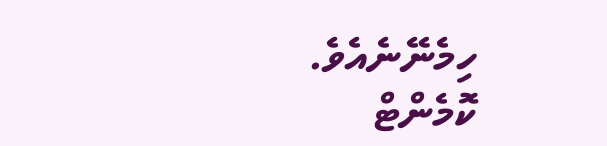ހިމެނޭނެއެވެ.
ކޮމެންޓް